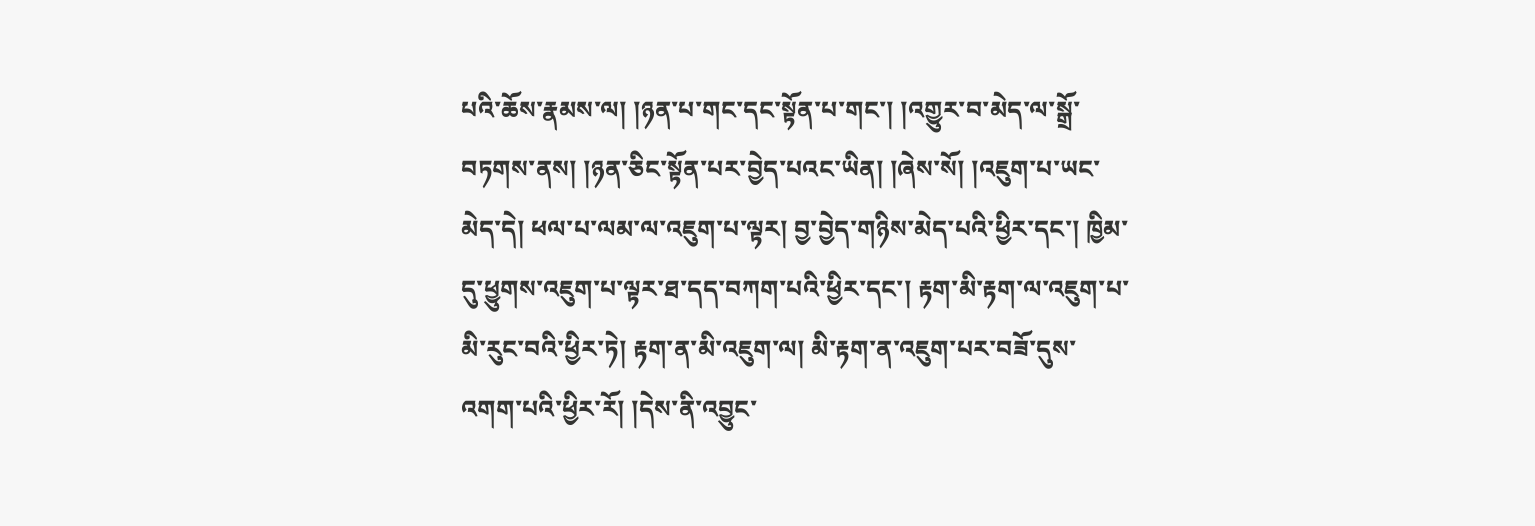པའི་ཆོས་རྣམས་ལ། །ཉན་པ་གང་དང་སྟོན་པ་གང་། །འགྱུར་བ་མེད་ལ་སྒྲོ་བཏགས་ནས། །ཉན་ཅིང་སྟོན་པར་བྱེད་པའང་ཡིན། །ཞེས་སོ། །འཇུག་པ་ཡང་མེད་དེ། ཕལ་པ་ལམ་ལ་འཇུག་པ་ལྟར། བྱ་བྱེད་གཉིས་མེད་པའི་ཕྱིར་དང་། ཁྱིམ་དུ་ཕྱུགས་འཇུག་པ་ལྟར་ཐ་དད་བཀག་པའི་ཕྱིར་དང་། རྟག་མི་རྟག་ལ་འཇུག་པ་མི་རུང་བའི་ཕྱིར་ཏེ། རྟག་ན་མི་འཇུག་ལ། མི་རྟག་ན་འཇུག་པར་བཟོ་དུས་འགག་པའི་ཕྱིར་རོ། །དེས་ནི་འབྱུང་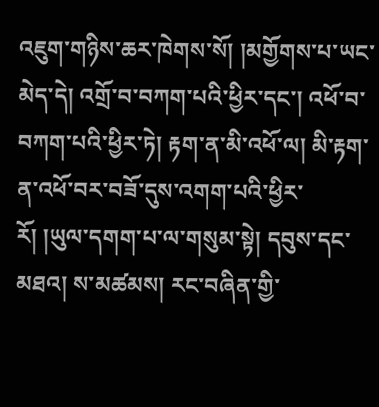འཇུག་གཉིས་ཆར་ཁེགས་སོ། །མགྱོགས་པ་ཡང་མེད་དེ། འགྲོ་བ་བཀག་པའི་ཕྱིར་དང་། འཕོ་བ་བཀག་པའི་ཕྱིར་ཏེ། རྟག་ན་མི་འཕོ་ལ། མི་རྟག་ན་འཕོ་བར་བཟོ་དུས་འགག་པའི་ཕྱིར་རོ། །ཡུལ་དགག་པ་ལ་གསུམ་སྟེ། དབུས་དང་མཐའ། ས་མཚམས། རང་བཞིན་གྱི་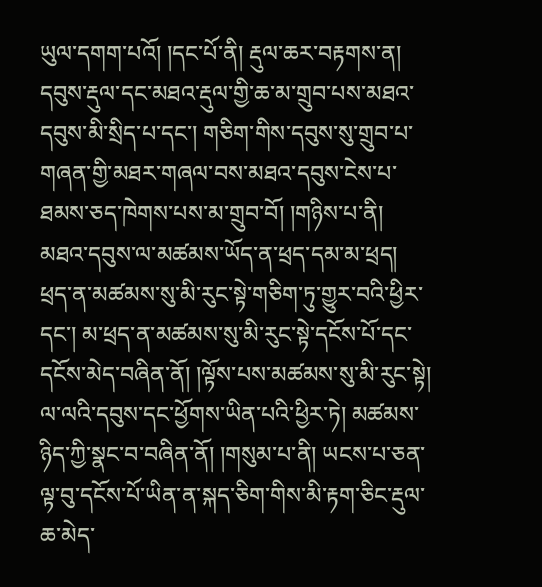ཡུལ་དགག་པའོ། །དང་པོ་ནི། རྡུལ་ཆར་བརྟགས་ན། དབུས་རྡུལ་དང་མཐའ་རྡུལ་གྱི་ཆ་མ་གྲུབ་པས་མཐའ་དབུས་མི་སྲིད་པ་དང་། གཅིག་གིས་དབུས་སུ་གྲུབ་པ་གཞན་གྱི་མཐར་གཞལ་བས་མཐའ་དབུས་ངེས་པ་ཐམས་ཅད་ཁེགས་པས་མ་གྲུབ་བོ། །གཉིས་པ་ནི། མཐའ་དབུས་ལ་མཚམས་ཡོད་ན་ཕྲད་དམ་མ་ཕྲད། ཕྲད་ན་མཚམས་སུ་མི་རུང་སྟེ་གཅིག་ཏུ་གྱུར་བའི་ཕྱིར་དང་། མ་ཕྲད་ན་མཚམས་སུ་མི་རུང་སྟེ་དངོས་པོ་དང་དངོས་མེད་བཞིན་ནོ། །ལྟོས་པས་མཚམས་སུ་མི་རུང་སྟེ། ལ་ལའི་དབུས་དང་ཕྱོགས་ཡིན་པའི་ཕྱིར་ཏེ། མཚམས་ཉིད་ཀྱི་སྣང་བ་བཞིན་ནོ། །གསུམ་པ་ནི། ཡངས་པ་ཅན་ལྟ་བུ་དངོས་པོ་ཡིན་ན་སྐད་ཅིག་གིས་མི་རྟག་ཅིང་རྡུལ་ཆ་མེད་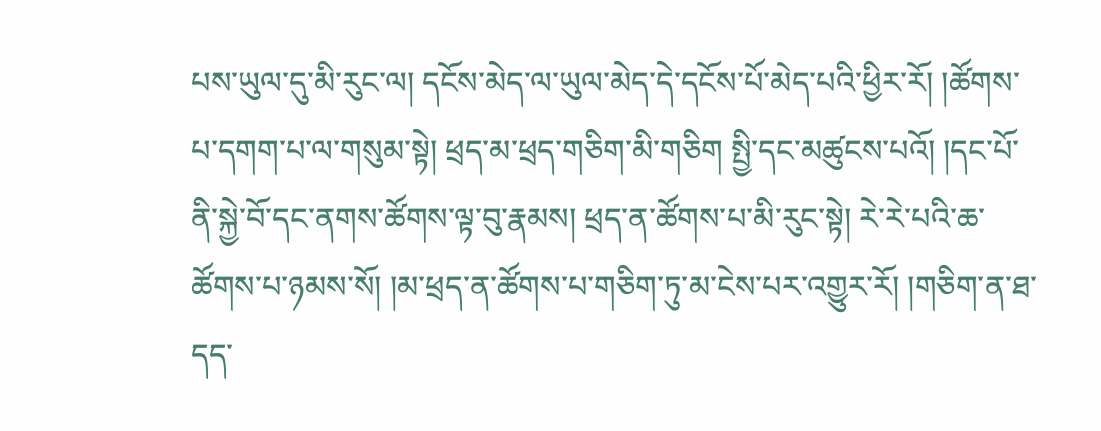པས་ཡུལ་དུ་མི་རུང་ལ། དངོས་མེད་ལ་ཡུལ་མེད་དེ་དངོས་པོ་མེད་པའི་ཕྱིར་རོ། །ཚོགས་པ་དགག་པ་ལ་གསུམ་སྟེ། ཕྲད་མ་ཕྲད་གཅིག་མི་གཅིག སྤྱི་དང་མཚུངས་པའོ། །དང་པོ་ནི་སྐྱེ་བོ་དང་ནགས་ཚོགས་ལྟ་བུ་རྣམས། ཕྲད་ན་ཚོགས་པ་མི་རུང་སྟེ། རེ་རེ་པའི་ཆ་ཚོགས་པ་ཉམས་སོ། །མ་ཕྲད་ན་ཚོགས་པ་གཅིག་ཏུ་མ་ངེས་པར་འགྱུར་རོ། །གཅིག་ན་ཐ་དད་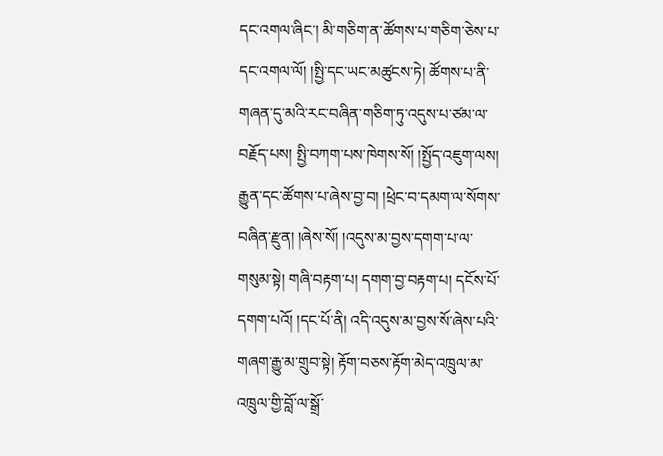དང་འགལ་ཞིང་། མི་གཅིག་ན་ཚོགས་པ་གཅིག་ཅེས་པ་དང་འགལ་ལོ། །སྤྱི་དང་ཡང་མཚུངས་ཏེ། ཚོགས་པ་ནི་གཞན་དུ་མའི་རང་བཞིན་གཅིག་ཏུ་འདུས་པ་ཙམ་ལ་བརྗོད་པས། སྤྱི་བཀག་པས་ཁེགས་སོ། །སྤྱོད་འཇུག་ལས། རྒྱུན་དང་ཚོགས་པ་ཞེས་བྱ་བ། །ཕྲེང་བ་དམག་ལ་སོགས་བཞིན་རྫུན། །ཞེས་སོ། །འདུས་མ་བྱས་དགག་པ་ལ་གསུམ་སྟེ། གཞི་བརྟག་པ། དགག་བྱ་བརྟག་པ། དངོས་པོ་དགག་པའོ། །དང་པོ་ནི། འདི་འདུས་མ་བྱས་སོ་ཞེས་པའི་གཞག་རྒྱུ་མ་གྲུབ་སྟེ། རྟོག་བཅས་རྟོག་མེད་འཁྲུལ་མ་འཁྲུལ་གྱི་བློ་ལ་སྒྲོ་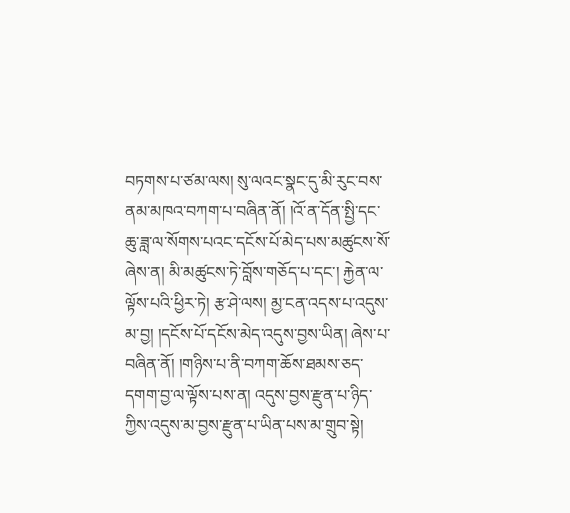བཏགས་པ་ཙམ་ལས། སུ་ལའང་སྣང་དུ་མི་རུང་བས་ནམ་མཁའ་བཀག་པ་བཞིན་ནོ། །འོ་ན་དོན་སྤྱི་དང་ཆུ་ཟླ་ལ་སོགས་པའང་དངོས་པོ་མེད་པས་མཚུངས་སོ་ཞེས་ན། མི་མཚུངས་ཏེ་བློས་གཅོད་པ་དང་། རྐྱེན་ལ་ལྟོས་པའི་ཕྱིར་ཏེ། རྩ་ཤེ་ལས། མྱ་ངན་འདས་པ་འདུས་མ་བྱ། །དངོས་པོ་དངོས་མེད་འདུས་བྱས་ཡིན། ཞེས་པ་བཞིན་ནོ། །གཉིས་པ་ནི་བཀག་ཆོས་ཐམས་ཅད་དགག་བྱ་ལ་ལྟོས་པས་ན། འདུས་བྱས་རྫུན་པ་ཉིད་ཀྱིས་འདུས་མ་བྱས་རྫུན་པ་ཡིན་པས་མ་གྲུབ་སྟེ།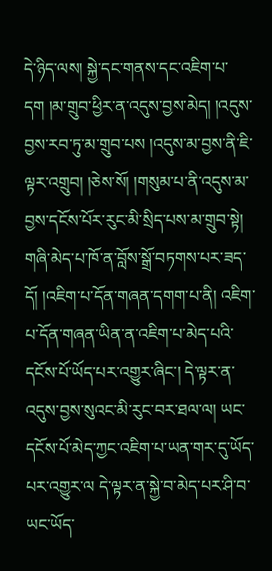དེ་ཉིད་ལས། སྐྱེ་དང་གནས་དང་འཇིག་པ་དག །མ་གྲུབ་ཕྱིར་ན་འདུས་བྱས་མེད། །འདུས་བྱས་རབ་ཏུ་མ་གྲུབ་པས །འདུས་མ་བྱས་ནི་ཇི་ལྟར་འགྲུབ། །ཅེས་སོ། །གསུམ་པ་ནི་འདུས་མ་བྱས་དངོས་པོར་རུང་མི་སྲིད་པས་མ་གྲུབ་སྟེ། གཞི་མེད་པ་ཁོ་ན་བློས་སྒྲོ་བཏགས་པར་ཟད་དོ། །འཇིག་པ་དོན་གཞན་དགག་པ་ནི། འཇིག་པ་དོན་གཞན་ཡིན་ན་འཇིག་པ་མེད་པའི་དངོས་པོ་ཡོད་པར་འགྱུར་ཞིང་། དེ་ལྟར་ན་འདུས་བྱས་སུའང་མི་རུང་བར་ཐལ་ལ། ཡང་དངོས་པོ་མེད་ཀྱང་འཇིག་པ་ཡན་གར་དུ་ཡོད་པར་འགྱུར་ལ དེ་ལྟར་ན་སྐྱེ་བ་མེད་པར་ཤི་བ་ཡང་ཡོད་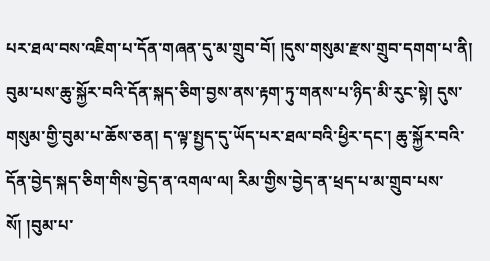པར་ཐལ་བས་འཇིག་པ་དོན་གཞན་དུ་མ་གྲུབ་བོ། །དུས་གསུམ་རྫས་གྲུབ་དགག་པ་ནི། བུམ་པས་ཆུ་སྐྱོར་བའི་དོན་སྐད་ཅིག་བྱས་ནས་རྟག་ཏུ་གནས་པ་ཉིད་མི་རུང་སྟེ། དུས་གསུམ་གྱི་བུམ་པ་ཆོས་ཅན། ད་ལྟ་སྤྱད་དུ་ཡོད་པར་ཐལ་བའི་ཕྱིར་དང་། ཆུ་སྐྱོར་བའི་དོན་བྱེད་སྐད་ཅིག་གིས་བྱེད་ན་འགལ་ལ། རིམ་གྱིས་བྱེད་ན་ཕྲད་པ་མ་གྲུབ་པས་སོ། །བུམ་པ་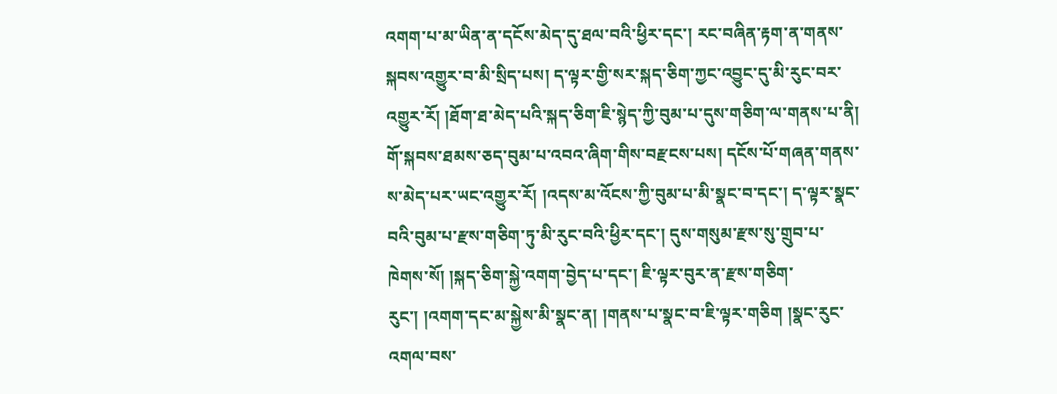འགག་པ་མ་ཡིན་ན་དངོས་མེད་དུ་ཐལ་བའི་ཕྱིར་དང་། རང་བཞིན་རྟག་ན་གནས་སྐབས་འགྱུར་བ་མི་སྲིད་པས། ད་ལྟར་གྱི་སར་སྐད་ཅིག་ཀྱང་འབྱུང་དུ་མི་རུང་བར་འགྱུར་རོ། །ཐོག་ཐ་མེད་པའི་སྐད་ཅིག་ཇི་སྙེད་ཀྱི་བུམ་པ་དུས་གཅིག་ལ་གནས་པ་ནི། གོ་སྐབས་ཐམས་ཅད་བུམ་པ་འབའ་ཞིག་གིས་བརྫངས་པས། དངོས་པོ་གཞན་གནས་ས་མེད་པར་ཡང་འགྱུར་རོ། །འདས་མ་འོངས་ཀྱི་བུམ་པ་མི་སྣང་བ་དང་། ད་ལྟར་སྣང་བའི་བུམ་པ་རྫས་གཅིག་ཏུ་མི་རུང་བའི་ཕྱིར་དང་། དུས་གསུམ་རྫས་སུ་གྲུབ་པ་ཁེགས་སོ། །སྐད་ཅིག་སྐྱེ་འགག་བྱེད་པ་དང་། ཇི་ལྟར་བུར་ན་རྫས་གཅིག་རུང་། །འགག་དང་མ་སྐྱེས་མི་སྣང་ན། །གནས་པ་སྣང་བ་ཇི་ལྟར་གཅིག །སྣང་རུང་འགལ་བས་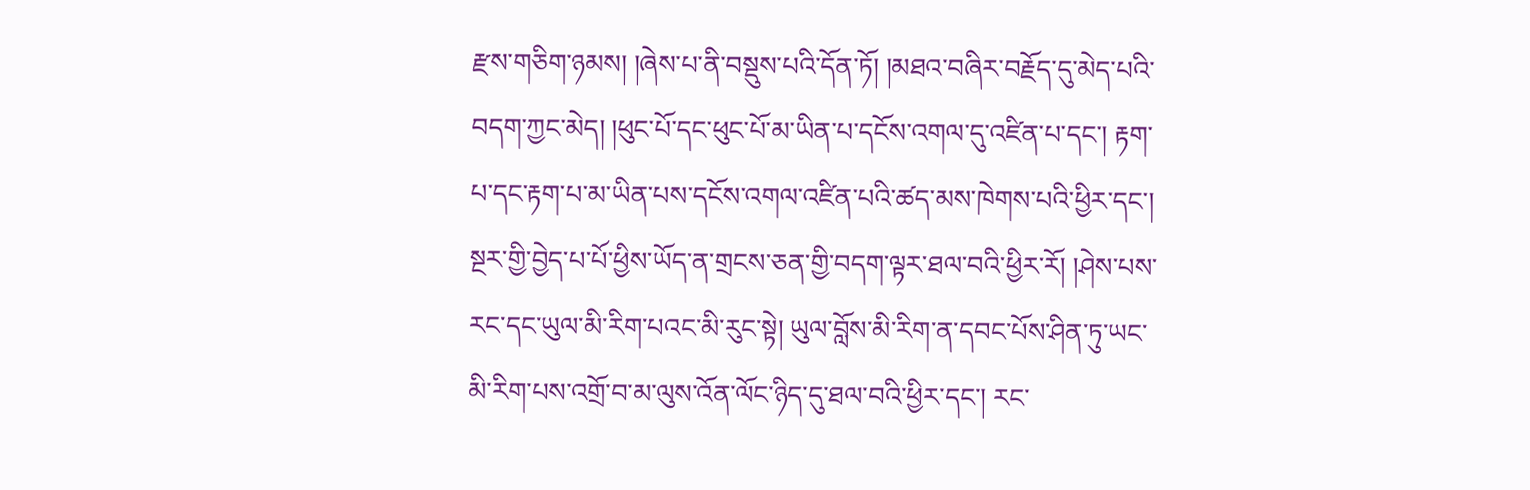རྫས་གཅིག་ཉམས། །ཞེས་པ་ནི་བསྡུས་པའི་དོན་ཏོ། །མཐའ་བཞིར་བརྗོད་དུ་མེད་པའི་བདག་ཀྱང་མེད། །ཕུང་པོ་དང་ཕུང་པོ་མ་ཡིན་པ་དངོས་འགལ་དུ་འཛིན་པ་དང་། རྟག་པ་དང་རྟག་པ་མ་ཡིན་པས་དངོས་འགལ་འཛིན་པའི་ཚད་མས་ཁེགས་པའི་ཕྱིར་དང་། སྔར་གྱི་བྱེད་པ་པོ་ཕྱིས་ཡོད་ན་གྲངས་ཅན་གྱི་བདག་ལྟར་ཐལ་བའི་ཕྱིར་རོ། །ཤེས་པས་རང་དང་ཡུལ་མི་རིག་པའང་མི་རུང་སྟེ། ཡུལ་བློས་མི་རིག་ན་དབང་པོས་ཤིན་ཏུ་ཡང་མི་རིག་པས་འགྲོ་བ་མ་ལུས་འོན་ལོང་ཉིད་དུ་ཐལ་བའི་ཕྱིར་དང་། རང་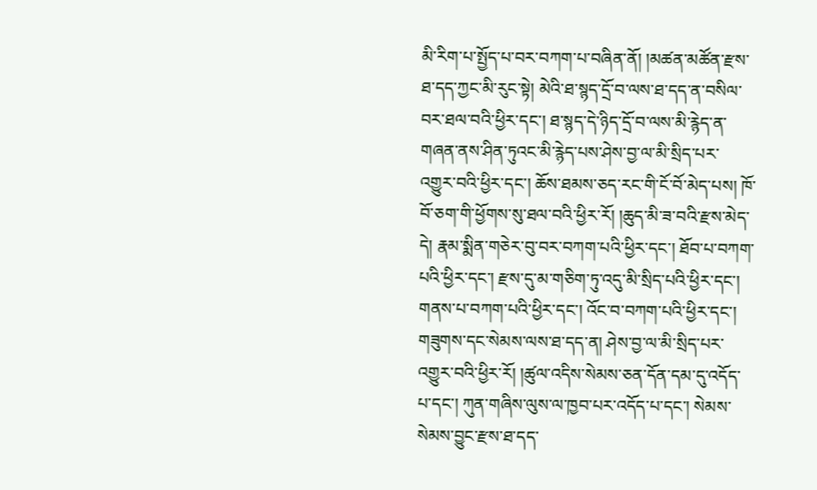མི་རིག་པ་སྤྱོད་པ་བར་བཀག་པ་བཞིན་ནོ། །མཚན་མཚོན་རྫས་ཐ་དད་ཀྱང་མི་རུང་སྟེ། མེའི་ཐ་སྙད་དྲོ་བ་ལས་ཐ་དད་ན་བསིལ་བར་ཐལ་བའི་ཕྱིར་དང་། ཐ་སྙད་དེ་ཉིད་དྲོ་བ་ལས་མི་རྙེད་ན་གཞན་ནས་ཤིན་ཏུའང་མི་རྙེད་པས་ཤེས་བྱ་ལ་མི་སྲིད་པར་འགྱུར་བའི་ཕྱིར་དང་། ཆོས་ཐམས་ཅད་རང་གི་ངོ་བོ་མེད་པས། ཁོ་བོ་ཅག་གི་ཕྱོགས་སུ་ཐལ་བའི་ཕྱིར་རོ། །ཆུད་མི་ཟ་བའི་རྫས་མེད་དེ། རྣམ་སྨིན་གཅེར་བུ་བར་བཀག་པའི་ཕྱིར་དང་། ཐོབ་པ་བཀག་པའི་ཕྱིར་དང་། རྫས་དུ་མ་གཅིག་ཏུ་འདུ་མི་སྲིད་པའི་ཕྱིར་དང་། གནས་པ་བཀག་པའི་ཕྱིར་དང་། འོང་བ་བཀག་པའི་ཕྱིར་དང་། གཟུགས་དང་སེམས་ལས་ཐ་དད་ན། ཤེས་བྱ་ལ་མི་སྲིད་པར་འགྱུར་བའི་ཕྱིར་རོ། །ཚུལ་འདིས་སེམས་ཅན་དོན་དམ་དུ་འདོད་པ་དང་། ཀུན་གཞིས་ལུས་ལ་ཁྱབ་པར་འདོད་པ་དང་། སེམས་སེམས་བྱུང་རྫས་ཐ་དད་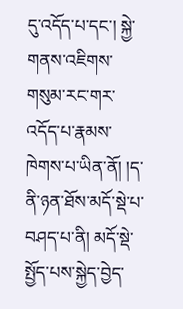དུ་འདོད་པ་དང་། སྐྱེ་གནས་འཇིགས་གསུམ་རང་གར་འདོད་པ་རྣམས་ཁེགས་པ་ཡིན་ནོ། །ད་ནི་ཉན་ཐོས་མདོ་སྡེ་པ་བཤད་པ་ནི། མདོ་སྡེ་སྤྱོད་པས་སྐྱེད་བྱེད་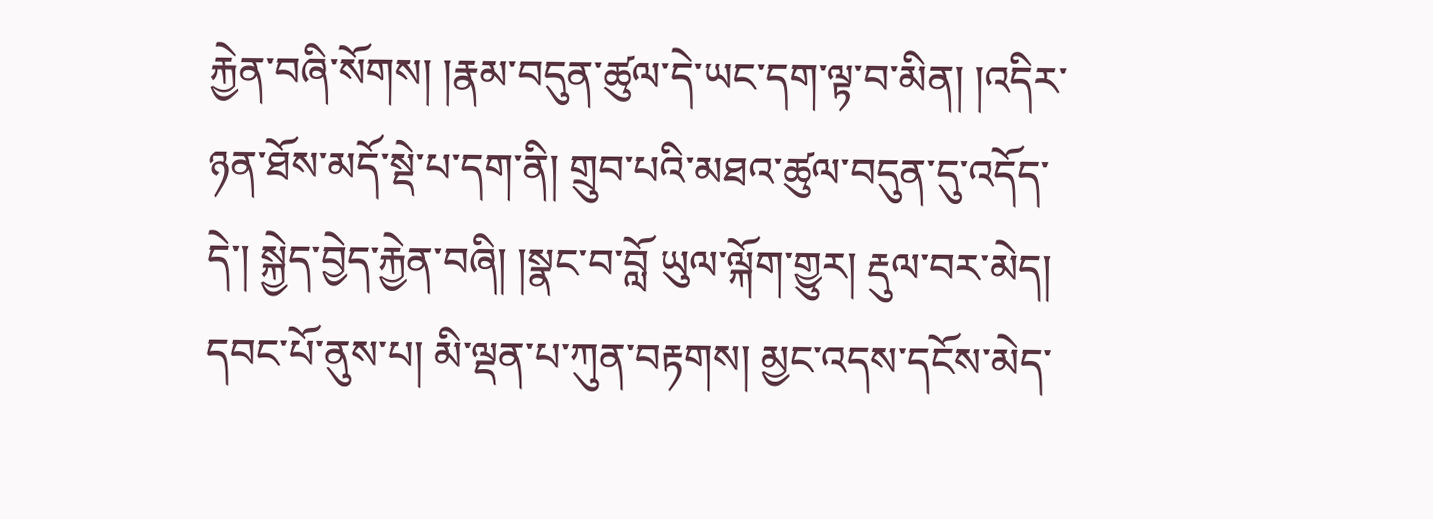རྐྱེན་བཞི་སོགས། །རྣམ་བདུན་ཚུལ་དེ་ཡང་དག་ལྟ་བ་མིན། །འདིར་ཉན་ཐོས་མདོ་སྡེ་པ་དག་ནི། གྲུབ་པའི་མཐའ་ཚུལ་བདུན་དུ་འདོད་དེ་། སྐྱེད་བྱེད་རྐྱེན་བཞི། །སྣང་བ་བློ ཡུལ་ལྐོག་གྱུར། རྡུལ་བར་མེད། དབང་པོ་ནུས་པ། མི་ལྡན་པ་ཀུན་བརྟགས། མྱང་འདས་དངོས་མེད་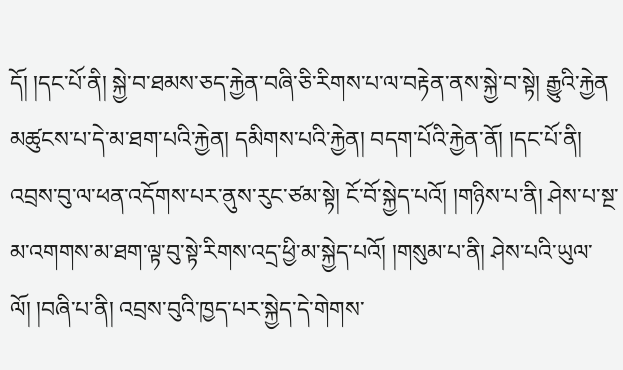དོ། །དང་པོ་ནི། སྐྱེ་བ་ཐམས་ཅད་རྐྱེན་བཞི་ཅི་རིགས་པ་ལ་བརྟེན་ནས་སྐྱེ་བ་སྟེ། རྒྱུའི་རྐྱེན མཚུངས་པ་དེ་མ་ཐག་པའི་རྐྱེན། དམིགས་པའི་རྐྱེན། བདག་པོའི་རྐྱེན་ནོ། །དང་པོ་ནི། འབྲས་བུ་ལ་ཕན་འདོགས་པར་ནུས་རུང་ཙམ་སྟེ། ངོ་བོ་སྐྱེད་པའོ། །གཉིས་པ་ནི། ཤེས་པ་སྔ་མ་འགགས་མ་ཐག་ལྟ་བུ་སྟེ་རིགས་འདྲ་ཕྱི་མ་སྐྱེད་པའོ། །གསུམ་པ་ནི། ཤེས་པའི་ཡུལ་ལོ། །བཞི་པ་ནི། འབྲས་བུའི་ཁྱད་པར་སྐྱེད་དེ་གེགས་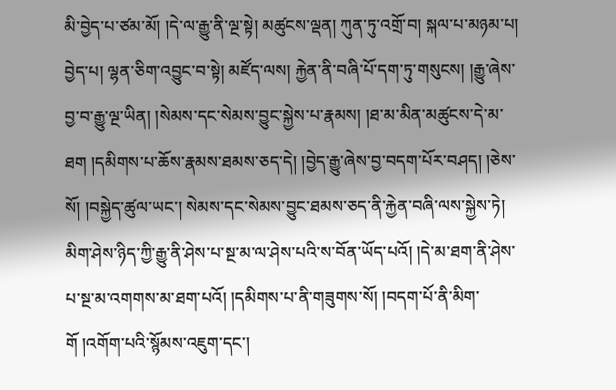མི་བྱེད་པ་ཙམ་མོ། །དེ་ལ་རྒྱུ་ནི་ལྔ་སྟེ། མཚུངས་ལྡན། ཀུན་ཏུ་འགྲོ་བ། སྐལ་པ་མཉམ་པ། བྱེད་པ། ལྷན་ཅིག་འབྱུང་བ་སྟེ། མཛོད་ལས། རྐྱེན་ནི་བཞི་པོ་དག་ཏུ་གསུངས། །རྒྱུ་ཞེས་བྱ་བ་རྒྱུ་ལྔ་ཡིན། །སེམས་དང་སེམས་བྱུང་སྐྱེས་པ་རྣམས། །ཐ་མ་མིན་མཚུངས་དེ་མ་ཐག །དམིགས་པ་ཆོས་རྣམས་ཐམས་ཅད་དེ། །བྱེད་རྒྱུ་ཞེས་བྱ་བདག་པོར་བཤད། །ཅེས་སོ། །བསྐྱེད་ཚུལ་ཡང་། སེམས་དང་སེམས་བྱུང་ཐམས་ཅད་ནི་རྐྱེན་བཞི་ལས་སྐྱེས་ཏེ། མིག་ཤེས་ཉིད་ཀྱི་རྒྱུ་ནི་ཤེས་པ་སྔ་མ་ལ་ཤེས་པའི་ས་བོན་ཡོད་པའོ། །དེ་མ་ཐག་ནི་ཤེས་པ་སྔ་མ་འགགས་མ་ཐག་པའོ། །དམིགས་པ་ནི་གཟུགས་སོ། །བདག་པོ་ནི་མིག་གོ །འགོག་པའི་སྙོམས་འཇུག་དང་།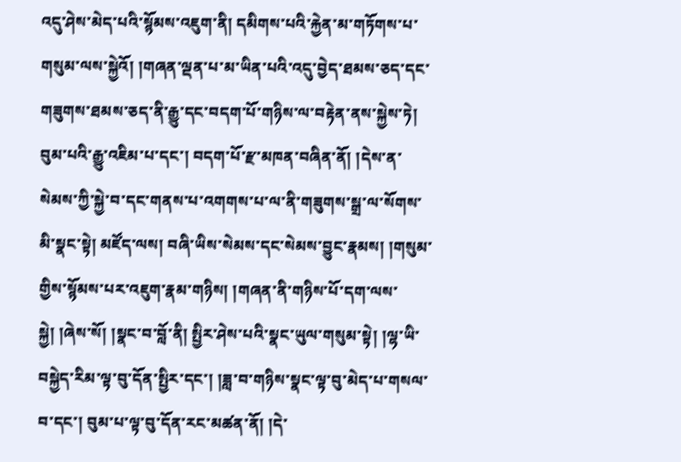འདུ་ཤེས་མེད་པའི་སྙོམས་འཇུག་ནི། དམིགས་པའི་རྐྱེན་མ་གཏོགས་པ་གསུམ་ལས་སྐྱེའོ། །གཞན་ལྡན་པ་མ་ཡིན་པའི་འདུ་བྱེད་ཐམས་ཅད་དང་གཟུགས་ཐམས་ཅད་ནི་རྒྱུ་དང་བདག་པོ་གཉིས་ལ་བརྟེན་ནས་སྐྱེས་ཏེ། བུམ་པའི་རྒྱུ་འཇིམ་པ་དང་། བདག་པོ་རྫ་མཁན་བཞིན་ནོ། །དེས་ན་སེམས་ཀྱི་སྐྱེ་བ་དང་གནས་པ་འགགས་པ་ལ་ནི་གཟུགས་སྒྲ་ལ་སོགས་མི་སྣང་སྟེ། མཛོད་ལས། བཞི་ཡིས་སེམས་དང་སེམས་བྱུང་རྣམས། །གསུམ་གྱིས་སྙོམས་པར་འཇུག་རྣམ་གཉིས། །གཞན་ནི་གཉིས་པོ་དག་ལས་སྐྱེ། །ཞེས་སོ། །སྣང་བ་བློ་ནི། སྤྱིར་ཤེས་པའི་སྣང་ཡུལ་གསུམ་སྟེ། །ལྷ་ཡི་བསྐྱེད་རིམ་ལྟ་བུ་དོན་སྤྱིར་དང་། །ཟླ་བ་གཉིས་སྣང་ལྟ་བུ་མེད་པ་གསལ་བ་དང་། བུམ་པ་ལྟ་བུ་དོན་རང་མཚན་ནོ། །དེ་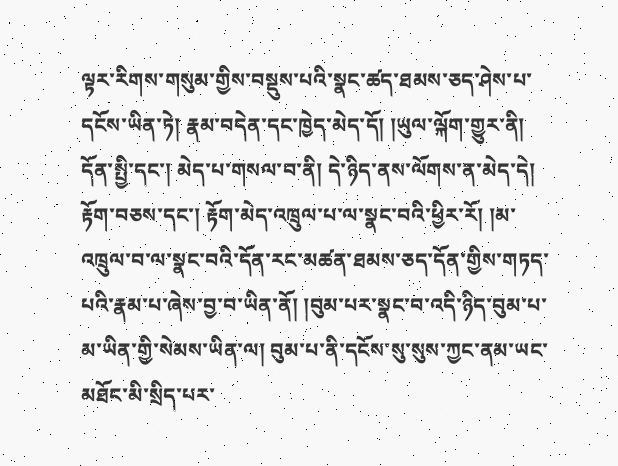ལྟར་རིགས་གསུམ་གྱིས་བསྡུས་པའི་སྣང་ཚད་ཐམས་ཅད་ཤེས་པ་དངོས་ཡིན་ཏེ། རྣམ་བདེན་དང་ཁྱེད་མེད་དོ། །ཡུལ་ལྐོག་གྱུར་ནི། དོན་སྤྱི་དང་། མེད་པ་གསལ་བ་ནི། དེ་ཉིད་ནས་ལོགས་ན་མེད་དེ། རྟོག་བཅས་དང་། རྟོག་མེད་འཁྲུལ་པ་ལ་སྣང་བའི་ཕྱིར་རོ། །མ་འཁྲུལ་བ་ལ་སྣང་བའི་དོན་རང་མཚན་ཐམས་ཅད་དོན་གྱིས་གཏད་པའི་རྣམ་པ་ཞེས་བྱ་བ་ཡིན་ནོ། །བུམ་པར་སྣང་བ་འདི་ཉིད་བུམ་པ་མ་ཡིན་གྱི་སེམས་ཡིན་ལ། བུམ་པ་ནི་དངོས་སུ་སུས་ཀྱང་ནམ་ཡང་མཐོང་མི་སྲིད་པར་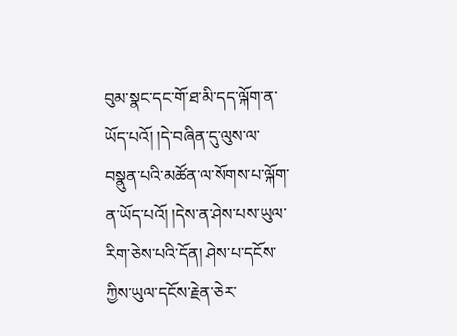བུམ་སྣང་དང་གོ་ཐ་མི་དད་ལྐོག་ན་ཡོད་པའོ། །དེ་བཞིན་དུ་ལུས་ལ་བསྣུན་པའི་མཚོན་ལ་སོགས་པ་ལྐོག་ན་ཡོད་པའོ། །དེས་ན་ཤེས་པས་ཡུལ་རིག་ཅེས་པའི་དོན། ཤེས་པ་དངོས་ཀྱིས་ཡུལ་དངོས་རྗེན་ཅེར་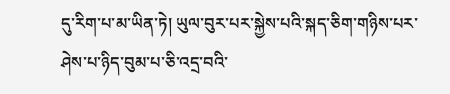དུ་རིག་པ་མ་ཡིན་ཏེ། ཡུལ་བུར་པར་སྐྱེས་པའི་སྐད་ཅིག་གཉིས་པར་ཤེས་པ་ཉིད་བུམ་པ་ཅི་འདྲ་བའི་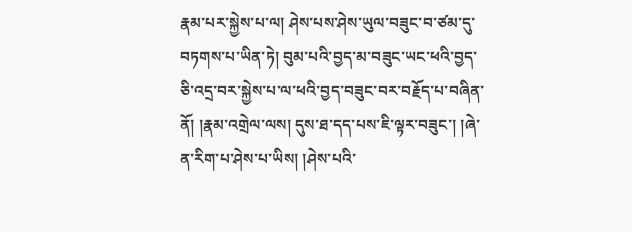རྣམ་པར་སྐྱེས་པ་ལ། ཤེས་པས་ཤེས་ཡུལ་བཟུང་བ་ཙམ་དུ་བཏགས་པ་ཡིན་ཏེ། བུམ་པའི་བྱད་མ་བཟུང་ཡང་ཕའི་བྱད་ཅི་འདྲ་བར་སྐྱེས་པ་ལ་ཕའི་བྱད་བཟུང་བར་བརྗོད་པ་བཞིན་ནོ། །རྣམ་འགྲེལ་ལས། དུས་ཐ་དད་པས་ཇི་ལྟར་བཟུང་། །ཞེ་ན་རིག་པ་ཤེས་པ་ཡིས། །ཤེས་པའི་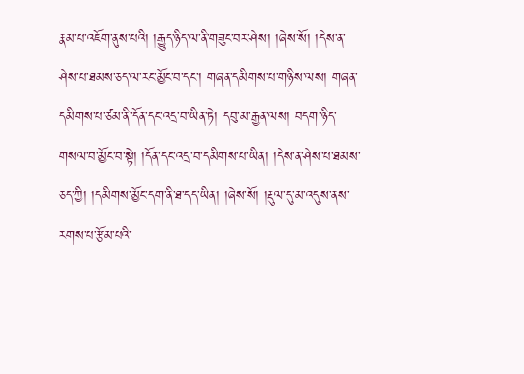རྣམ་པ་འཇོག་ནུས་པའི། །རྒྱུད་ཉིད་ལ་ནི་གཟུང་བར་ཤེས། །ཞེས་སོ། །དེས་ན་ཤེས་པ་ཐམས་ཅད་ལ་རང་མྱོང་བ་དང་། གཞན་དམིགས་པ་གཉིས་ལས། གཞན་དམིགས་པ་ཙམ་ནི་དོན་དང་འདྲ་བ་ཡིན་ཏེ། དབུ་མ་རྒྱན་ལས། བདག་ཉིད་གསལ་བ་མྱོང་བ་སྟེ། །དོན་དང་འདྲ་བ་དམིགས་པ་ཡིན། །དེས་ན་ཤེས་པ་ཐམས་ཅད་ཀྱི། །དམིགས་མྱོང་དག་ནི་ཐ་དད་ཡིན། །ཞེས་སོ། །རྡུལ་དུ་མ་འདུས་ནས་རགས་པ་རྩོམ་པའི་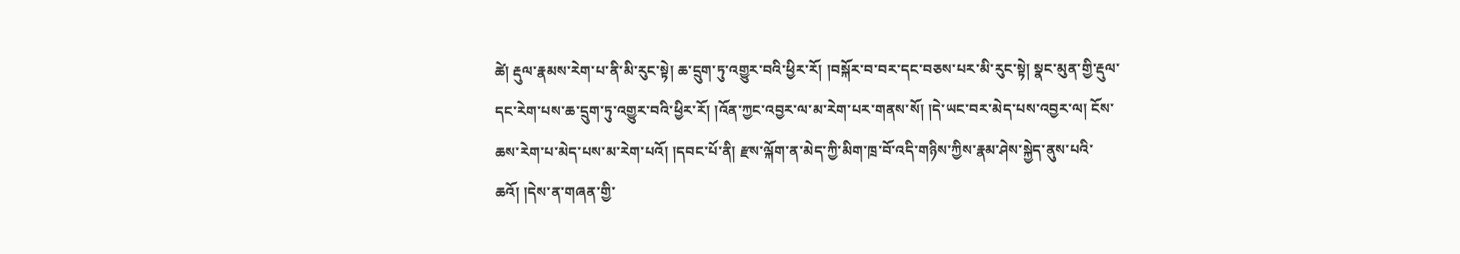ཚེ། རྡུལ་རྣམས་རེག་པ་ནི་མི་རུང་སྟེ། ཆ་དྲུག་ཏུ་འགྱུར་བའི་ཕྱིར་རོ། །བསྐོར་བ་བར་དང་བཅས་པར་མི་རུང་སྟེ། སྣང་མུན་གྱི་རྡུལ་དང་རེག་པས་ཆ་དྲུག་ཏུ་འགྱུར་བའི་ཕྱིར་རོ། །འོན་ཀྱང་འབྱར་ལ་མ་རེག་པར་གནས་སོ། །དེ་ཡང་བར་མེད་པས་འབྱར་ལ། ངོས་ཆས་རེག་པ་མེད་པས་མ་རེག་པའོ། །དབང་པོ་ནི། རྫས་ལྐོག་ན་མེད་ཀྱི་མིག་ཁྲ་བོ་འདི་གཉིས་ཀྱིས་རྣམ་ཤེས་སྐྱེད་ནུས་པའི་ཆའོ། །དེས་ན་གཞན་གྱི་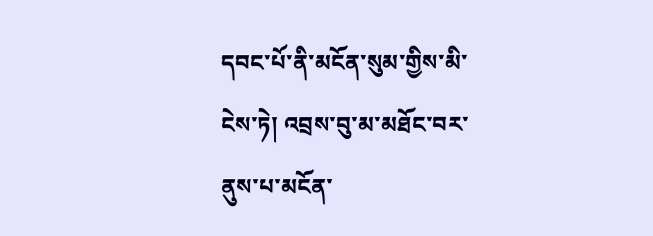དབང་པོ་ནི་མངོན་སུམ་གྱིས་མི་ངེས་ཏེ། འབྲས་བུ་མ་མཐོང་བར་ནུས་པ་མངོན་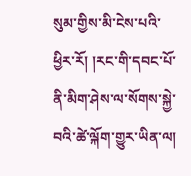སུམ་གྱིས་མི་ངེས་པའི་ཕྱིར་རོ། །རང་གི་དབང་པོ་ནི་མིག་ཤེས་ལ་སོགས་སྐྱེ་བའི་ཚེ་ལྐོག་གྱུར་ཡིན་ལ།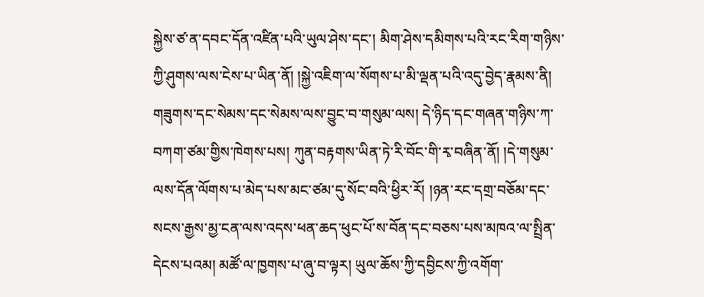སྐྱེས་ཙ་ན་དབང་དོན་འཛིན་པའི་ཡུལ་ཤེས་དང་། མིག་ཤེས་དམིགས་པའི་རང་རིག་གཉིས་ཀྱི་ཤུགས་ལས་ངེས་པ་ཡིན་ནོ། །སྐྱེ་འཇིག་ལ་སོགས་པ་མི་ལྡན་པའི་འདུ་བྱེད་རྣམས་ནི། གཟུགས་དང་སེམས་དང་སེམས་ལས་བྱུང་བ་གསུམ་ལས། དེ་ཉིད་དང་གཞན་གཉིས་ཀ་བཀག་ཙམ་གྱིས་ཁེགས་པས། ཀུན་བརྟགས་ཡིན་ཏེ་རི་བོང་གི་རྭ་བཞིན་ནོ། །དེ་གསུམ་ལས་དོན་ལོགས་པ་མེད་པས་མང་ཙམ་དུ་སོང་བའི་ཕྱིར་རོ། །ཉན་རང་དགྲ་བཅོམ་དང་སངས་རྒྱས་མྱ་ངན་ལས་འདས་ཕན་ཆད་ཕུང་པོ་ས་བོན་དང་བཅས་པས་མཁའ་ལ་སྤྲིན་དེངས་པའམ། མཚོ་ལ་ཁྱགས་པ་ཞུ་བ་ལྟར། ཡུལ་ཆོས་ཀྱི་དབྱིངས་ཀྱི་འགོག་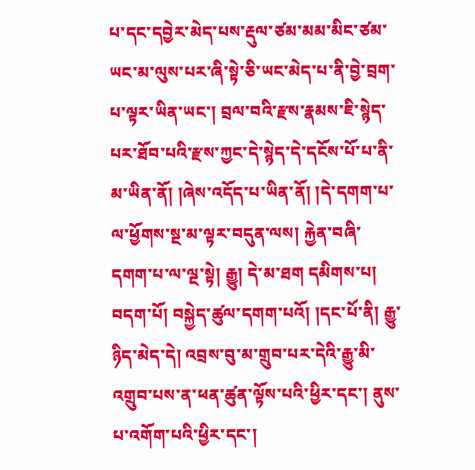པ་དང་དབྱེར་མེད་པས་རྡུལ་ཙམ་མམ་མིང་ཙམ་ཡང་མ་ལུས་པར་ཞི་སྟེ་ཅི་ཡང་མེད་པ་ནི་བྱེ་བྲག་པ་ལྟར་ཡིན་ཡང་། བྲལ་བའི་རྫས་རྣམས་ཇི་སྙེད་པར་ཐོབ་པའི་རྫས་ཀྱང་དེ་སྙེད་དེ་དངོས་པོ་པ་ནི་མ་ཡིན་ནོ། །ཞེས་འདོད་པ་ཡིན་ནོ། །དེ་དགག་པ་ལ་ཕྱོགས་སྔ་མ་ལྟར་བདུན་ལས། རྐྱེན་བཞི་དགག་པ་ལ་ལྔ་སྟེ། རྒྱུ། དེ་མ་ཐག དམིགས་པ། བདག་པོ། བསྐྱེད་ཚུལ་དགག་པའོ། །དང་པོ་ནི། རྒྱུ་ཉིད་མེད་དེ། འབྲས་བུ་མ་གྲུབ་པར་དེའི་རྒྱུ་མི་འགྲུབ་པས་ན་ཕན་ཚུན་ལྟོས་པའི་ཕྱིར་དང་། ནུས་པ་འགོག་པའི་ཕྱིར་དང་།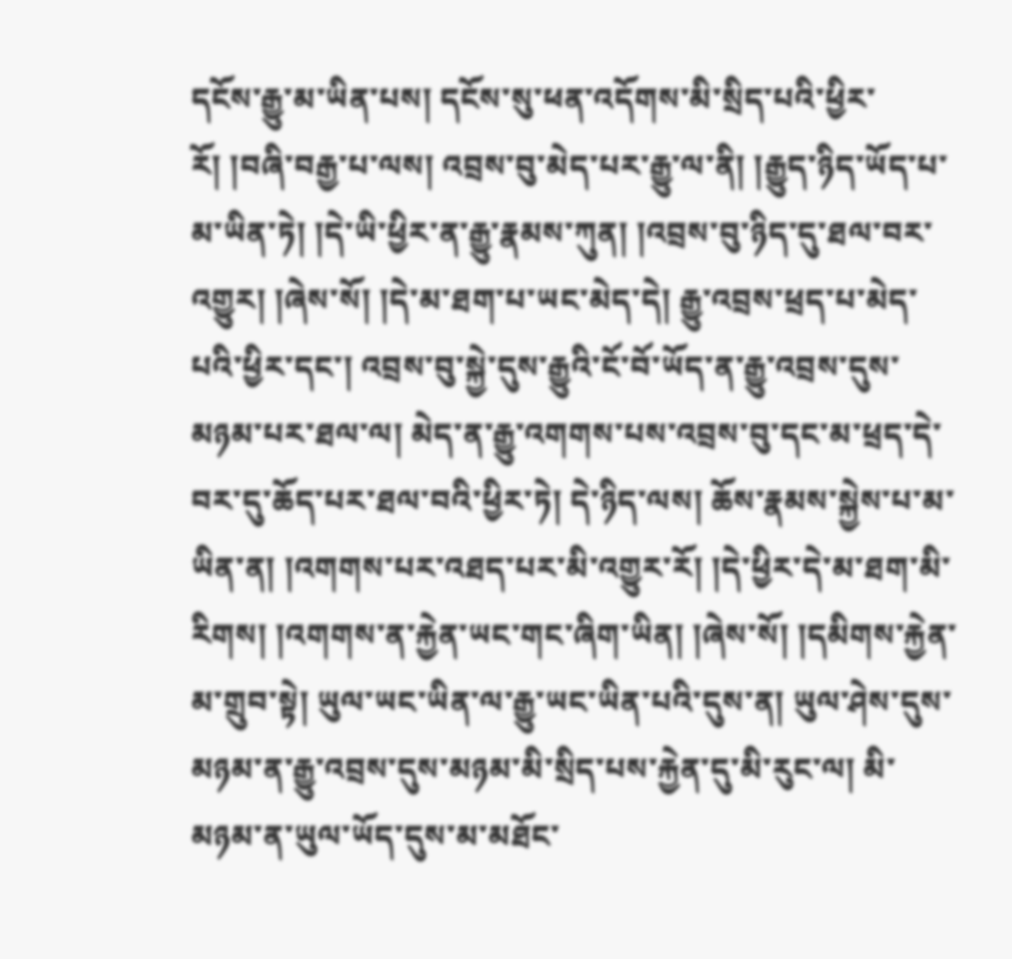དངོས་རྒྱུ་མ་ཡིན་པས། དངོས་སུ་ཕན་འདོགས་མི་སྲིད་པའི་ཕྱིར་རོ། །བཞི་བརྒྱ་པ་ལས། འབྲས་བུ་མེད་པར་རྒྱུ་ལ་ནི། །རྒྱུད་ཉིད་ཡོད་པ་མ་ཡིན་ཏེ། །དེ་ཡི་ཕྱིར་ན་རྒྱུ་རྣམས་ཀུན། །འབྲས་བུ་ཉིད་དུ་ཐལ་བར་འགྱུར། །ཞེས་སོ། །དེ་མ་ཐག་པ་ཡང་མེད་དེ། རྒྱུ་འབྲས་ཕྲད་པ་མེད་པའི་ཕྱིར་དང་། འབྲས་བུ་སྐྱེ་དུས་རྒྱུའི་ངོ་བོ་ཡོད་ན་རྒྱུ་འབྲས་དུས་མཉམ་པར་ཐལ་ལ། མེད་ན་རྒྱུ་འགགས་པས་འབྲས་བུ་དང་མ་ཕྲད་དེ་བར་དུ་ཆོད་པར་ཐལ་བའི་ཕྱིར་ཏེ། དེ་ཉིད་ལས། ཆོས་རྣམས་སྐྱེས་པ་མ་ཡིན་ན། །འགགས་པར་འཐད་པར་མི་འགྱུར་རོ། །དེ་ཕྱིར་དེ་མ་ཐག་མི་རིགས། །འགགས་ན་རྐྱེན་ཡང་གང་ཞིག་ཡིན། །ཞེས་སོ། །དམིགས་རྐྱེན་མ་གྲུབ་སྟེ། ཡུལ་ཡང་ཡིན་ལ་རྒྱུ་ཡང་ཡིན་པའི་དུས་ན། ཡུལ་ཤེས་དུས་མཉམ་ན་རྒྱུ་འབྲས་དུས་མཉམ་མི་སྲིད་པས་རྐྱེན་དུ་མི་རུང་ལ། མི་མཉམ་ན་ཡུལ་ཡོད་དུས་མ་མཐོང་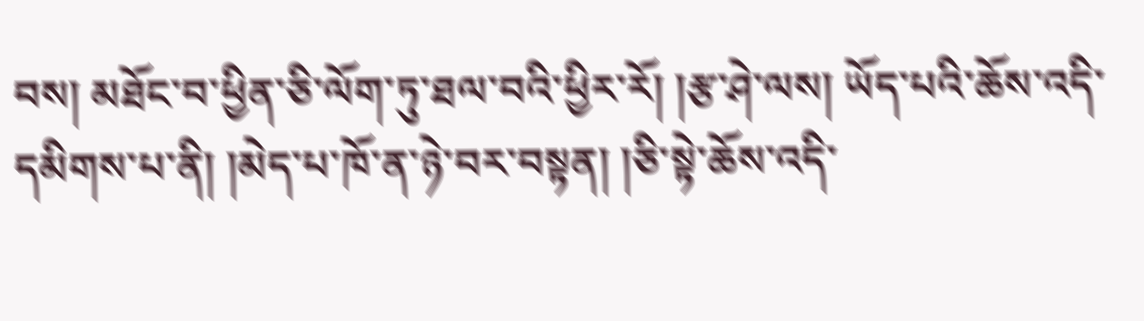བས། མཐོང་བ་ཕྱིན་ཅི་ལོག་ཏུ་ཐལ་བའི་ཕྱིར་རོ། །རྩ་ཤེ་ལས། ཡོད་པའི་ཆོས་འདི་དམིགས་པ་ནི། །མེད་པ་ཁོ་ན་ཉེ་བར་བསྟན། །ཅི་སྟེ་ཆོས་འདི་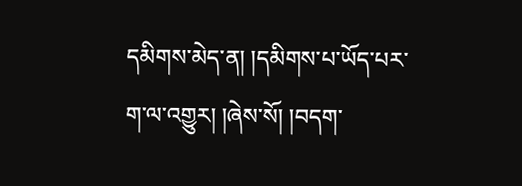དམིགས་མེད་ན། །དམིགས་པ་ཡོད་པར་ག་ལ་འགྱུར། །ཞེས་སོ། །བདག་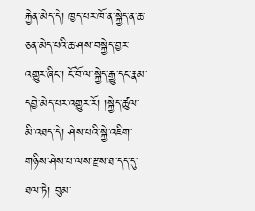རྐྱེན་མེད་དེ། ཁྱད་པར་ཁོ་ན་སྐྱེད་ན་ཆ་ཅན་མེད་པའི་ཆ་ཤས་བསྐྱེད་བྱར་འགྱུར་ཞིང་། ངོ་བོ་ལ་སྐྱེད་རྒྱུ་དང་རྣམ་དབྱེ་མེད་པར་འགྱུར་རོ། །སྐྱེད་ཚུལ་མི་འཐད་དེ། ཤེས་པའི་སྐྱེ་འཇིག་གཉིས་ཤེས་པ་ལས་རྫས་ཐ་དད་དུ་ཐལ་ཏེ། བུམ་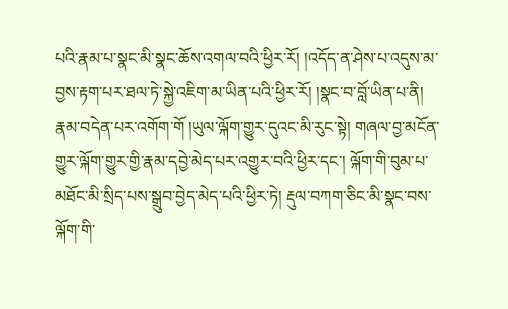པའི་རྣམ་པ་སྣང་མི་སྣང་ཆོས་འགལ་བའི་ཕྱིར་རོ། །འདོད་ན་ཤེས་པ་འདུས་མ་བྱས་རྟག་པར་ཐལ་ཏེ་སྐྱེ་འཇིག་མ་ཡིན་པའི་ཕྱིར་རོ། །སྣང་བ་བློ་ཡིན་པ་ནི། རྣམ་བདེན་པར་འགོག་གོ །ཡུལ་ལྐོག་གྱུར་དུའང་མི་རུང་སྟེ། གཞལ་བྱ་མངོན་གྱུར་ལྐོག་གྱུར་གྱི་རྣམ་དབྱེ་མེད་པར་འགྱུར་བའི་ཕྱིར་དང་། ལྐོག་གི་བུམ་པ་མཐོང་མི་སྲིད་པས་སྒྲུབ་བྱེད་མེད་པའི་ཕྱིར་ཏེ། རྡུལ་བཀག་ཅིང་མི་སྣང་བས་ལྐོག་གི་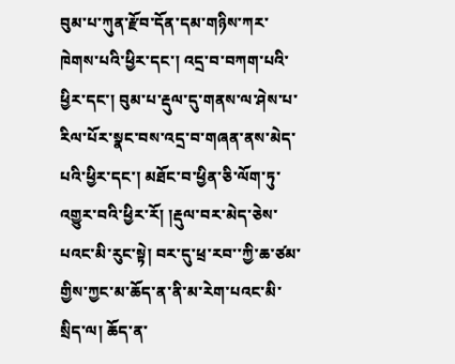བུམ་པ་ཀུན་རྫོབ་དོན་དམ་གཉིས་ཀར་ཁེགས་པའི་ཕྱིར་དང་། འདྲ་བ་བཀག་པའི་ཕྱིར་དང་། བུམ་པ་རྡུལ་དུ་གནས་ལ་ཤེས་པ་རིལ་པོར་སྣང་བས་འདྲ་བ་གཞན་ནས་མེད་པའི་ཕྱིར་དང་། མཐོང་བ་ཕྱིན་ཅི་ལོག་ཏུ་འགྱུར་བའི་ཕྱིར་རོ། །རྡུལ་བར་མེད་ཅེས་པའང་མི་རུང་སྟེ། བར་དུ་ཕྲ་རབ་་ཀྱི་ཆ་ཙམ་གྱིས་ཀྱང་མ་ཆོད་ན་ནི་མ་རེག་པའང་མི་སྲིད་ལ། ཆོད་ན་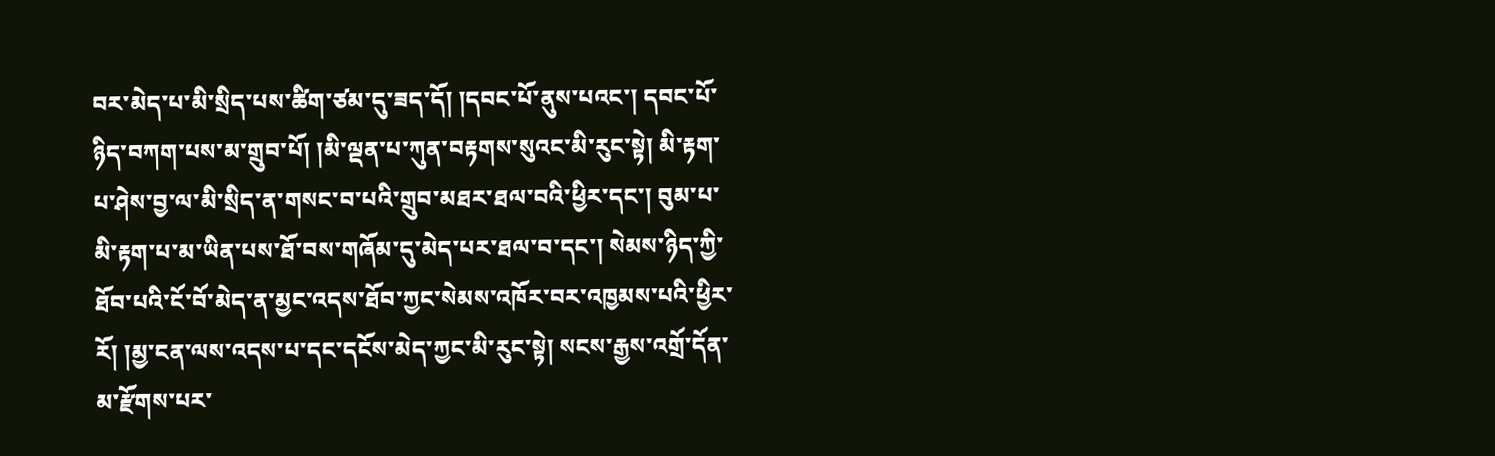བར་མེད་པ་མི་སྲིད་པས་ཚིག་ཙམ་དུ་ཟད་དོ། །དབང་པོ་ནུས་པའང་། དབང་པོ་ཉིད་བཀག་པས་མ་གྲུབ་པོ། །མི་ལྡན་པ་ཀུན་བརྟགས་སུའང་མི་རུང་སྟེ། མི་རྟག་པ་ཤེས་བྱ་ལ་མི་སྲིད་ན་གསང་བ་པའི་གྲུབ་མཐར་ཐལ་བའི་ཕྱིར་དང་། བུམ་པ་མི་རྟག་པ་མ་ཡིན་པས་ཐོ་བས་གཞོམ་དུ་མེད་པར་ཐལ་བ་དང་། སེམས་ཉིད་ཀྱི་ཐོབ་པའི་ངོ་བོ་མེད་ན་མྱང་འདས་ཐོབ་ཀྱང་སེམས་འཁོར་བར་འཁྱམས་པའི་ཕྱིར་རོ། །མྱ་ངན་ལས་འདས་པ་དང་དངོས་མེད་ཀྱང་མི་རུང་སྟེ། སངས་རྒྱས་འགྲོ་དོན་མ་རྫོགས་པར་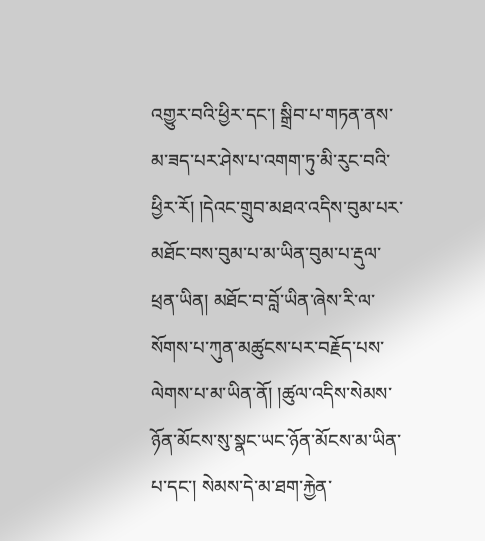འགྱུར་བའི་ཕྱིར་དང་། སྒྲིབ་པ་གཏན་ནས་མ་ཟད་པར་ཤེས་པ་འགག་ཏུ་མི་རུང་བའི་ཕྱིར་རོ། །དེའང་གྲུབ་མཐའ་འདིས་བུམ་པར་མཐོང་བས་བུམ་པ་མ་ཡིན་བུམ་པ་རྡུལ་ཕྲན་ཡིན། མཐོང་བ་བློ་ཡིན་ཞེས་རི་ལ་སོགས་པ་ཀུན་མཚུངས་པར་བརྗོད་པས་ལེགས་པ་མ་ཡིན་ནོ། །ཚུལ་འདིས་སེམས་ཉོན་མོངས་སུ་སྣང་ཡང་ཉོན་མོངས་མ་ཡིན་པ་དང་། སེམས་དེ་མ་ཐག་རྐྱེན་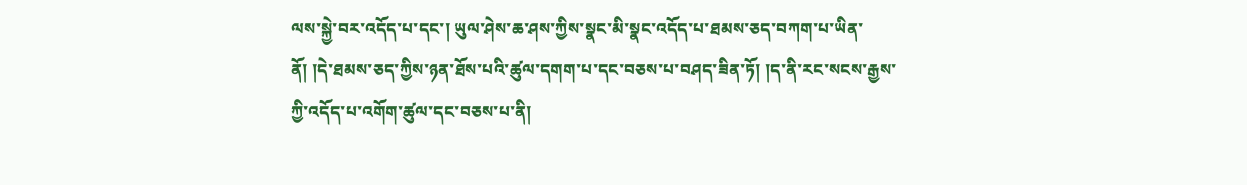ལས་སྐྱེ་བར་འདོད་པ་དང་། ཡུལ་ཤེས་ཆ་ཤས་ཀྱིས་སྣང་མི་སྣང་འདོད་པ་ཐམས་ཅད་བཀག་པ་ཡིན་ནོ། །དེ་ཐམས་ཅད་ཀྱིས་ཉན་ཐོས་པའི་ཚུལ་དགག་པ་དང་བཅས་པ་བཤད་ཟིན་ཏོ། །ད་ནི་རང་སངས་རྒྱས་ཀྱི་འདོད་པ་འགོག་ཚུལ་དང་བཅས་པ་ནི།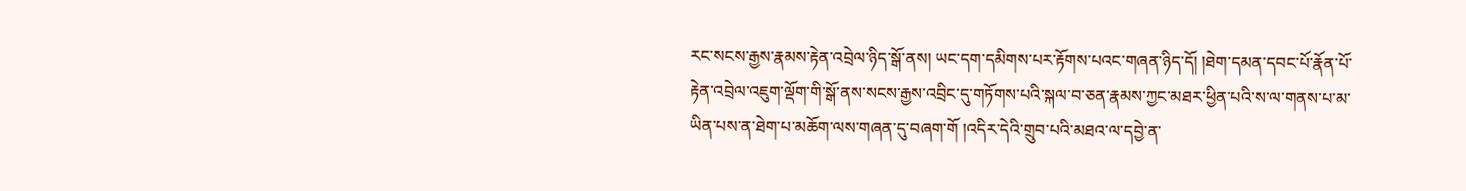རང་སངས་རྒྱས་རྣམས་རྟེན་འབྲེལ་ཉིད་སྒོ་ནས། ཡང་དག་དམིགས་པར་རྟོགས་པའང་གཞན་ཉིད་དོ། །ཐེག་དམན་དབང་པོ་རྣོན་པོ་རྟེན་འབྲེལ་འཇུག་ལྡོག་གི་སྒོ་ནས་སངས་རྒྱས་འབྲིང་དུ་གཏོགས་པའི་སྐལ་བ་ཅན་རྣམས་ཀྱང་མཐར་ཕྱིན་པའི་ས་ལ་གནས་པ་མ་ཡིན་པས་ན་ཐེག་པ་མཆོག་ལས་གཞན་དུ་བཞག་གོ །འདིར་དེའི་གྲུབ་པའི་མཐའ་ལ་དབྱེ་ན་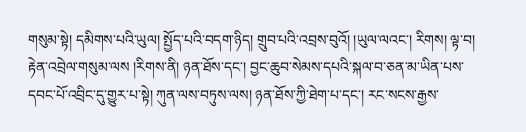གསུམ་སྟེ། དམིགས་པའི་ཡུལ། སྤྱོད་པའི་བདག་ཉིད། གྲུབ་པའི་འབྲས་བུའོ། །ཡུལ་ལའང་། རིགས། ལྟ་བ། རྟེན་འབྲེལ་གསུམ་ལས །རིགས་ནི། ཉན་ཐོས་དང་། བྱང་ཆུབ་སེམས་དཔའི་སྐལ་བ་ཅན་མ་ཡིན་པས་དབང་པོ་འབྲིང་དུ་གྱུར་པ་སྟེ། ཀུན་ལས་བཏུས་ལས། ཉན་ཐོས་ཀྱི་ཐེག་པ་དང་། རང་སངས་རྒྱས་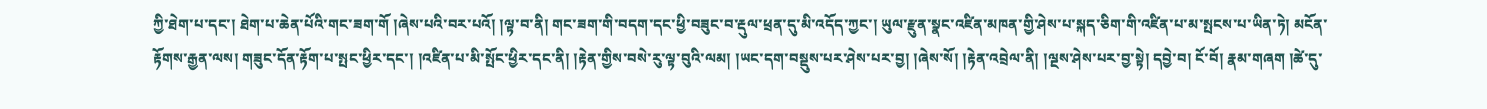ཀྱི་ཐེག་པ་དང་། ཐེག་པ་ཆེན་པོའི་གང་ཟག་གོ །ཞེས་པའི་བར་པའོ། །ལྟ་བ་ནི། གང་ཟག་གི་བདག་དང་ཕྱི་བཟུང་བ་རྡུལ་ཕྲན་དུ་མི་འདོད་ཀྱང་། ཡུལ་རྫུན་སྣང་འཛིན་མཁན་གྱི་ཤེས་པ་སྐད་ཅིག་གི་འཛིན་པ་མ་སྤངས་པ་ཡིན་ཏེ། མངོན་རྟོགས་རྒྱན་ལས། གཟུང་དོན་རྟོག་པ་སྤང་ཕྱིར་དང་། །འཛིན་པ་མི་སྤོང་ཕྱིར་དང་ནི། །རྟེན་གྱིས་བསེ་རུ་ལྟ་བུའི་ལམ། །ཡང་དག་བསྡུས་པར་ཤེས་པར་བྱ། །ཞེས་སོ། །རྟེན་འབྲེལ་ནི། །ལྔས་ཤེས་པར་བྱ་སྟེ། དབྱེ་བ། ངོ་བོ། རྣམ་གཞག །ཚེ་དུ་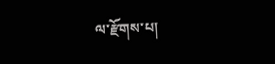ལ་རྫོགས་པ།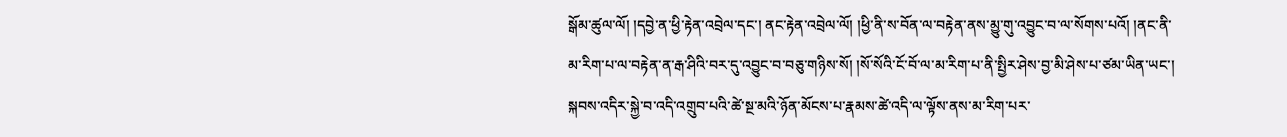སྒོམ་ཚུལ་ལོ། །དབྱེ་ན་ཕྱི་རྟེན་འབྲེལ་དང་། ནང་རྟེན་འབྲེལ་ལོ། །ཕྱི་ནི་ས་བོན་ལ་བརྟེན་ནས་མྱུ་གུ་འབྱུང་བ་ལ་སོགས་པའོ། །ནང་ནི་མ་རིག་པ་ལ་བརྟེན་ན་རྒ་ཤིའི་བར་དུ་འབྱུང་བ་བཅུ་གཉིས་སོ། །སོ་སོའི་ངོ་བོ་ལ་མ་རིག་པ་ནི་སྤྱིར་ཤེས་བྱ་མི་ཤེས་པ་ཙམ་ཡིན་ཡང་། སྐབས་འདིར་སྐྱེ་བ་འདི་འགྲུབ་པའི་ཚེ་སྔ་མའི་ཉོན་མོངས་པ་རྣམས་ཚེ་འདི་ལ་ལྟོས་ནས་མ་རིག་པར་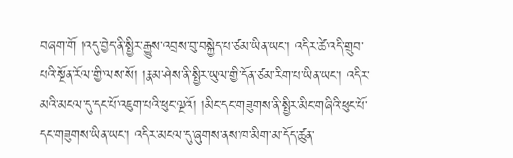བཞག་གོ །འདུ་བྱེད་ནི་སྤྱིར་རྒྱུས་འབྲས་བུ་བསྐྱེད་པ་ཙམ་ཡིན་ཡང་། འདིར་ཚེ་འདི་གྲུབ་པའི་སྔོན་རོལ་གྱི་ལས་སོ། །རྣམ་ཤེས་ནི་སྤྱིར་ཡུལ་གྱི་དོན་ཙམ་རིག་པ་ཡིན་ཡང་། འདིར་མའི་མངལ་དུ་དང་པོ་འཇུག་པའི་ཕུང་ལྔའོ། །མིང་དང་གཟུགས་ནི་སྤྱིར་མིང་གཞིའི་ཕུང་པོ་དང་གཟུགས་ཡིན་ཡང་། འདིར་མངལ་དུ་ཞུགས་ནས་ཁ་མིག་མ་དོད་ཚུན་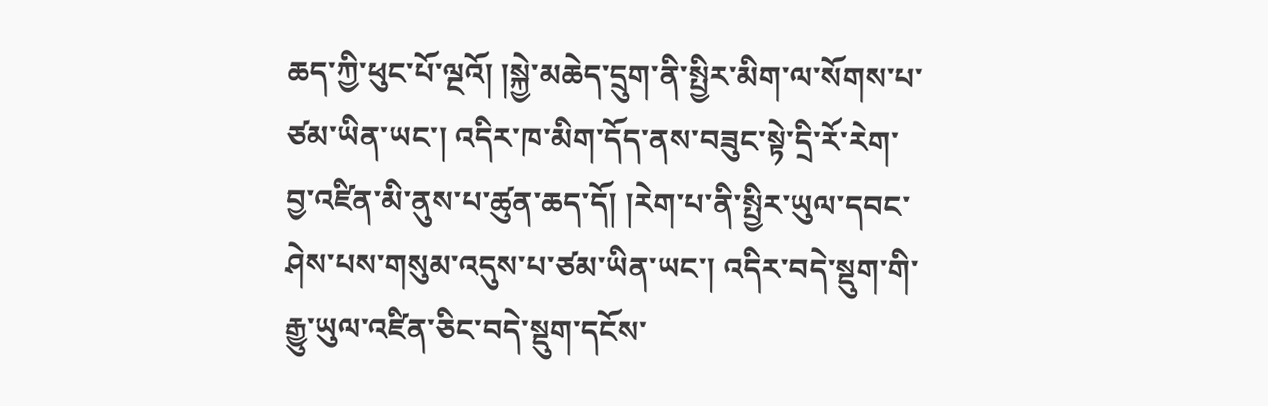ཆད་ཀྱི་ཕུང་པོ་ལྔའོ། །སྐྱེ་མཆེད་དྲུག་ནི་སྤྱིར་མིག་ལ་སོགས་པ་ཙམ་ཡིན་ཡང་། འདིར་ཁ་མིག་དོད་ནས་བཟུང་སྟེ་དྲི་རོ་རེག་བྱ་འཛིན་མི་ནུས་པ་ཚུན་ཆད་དོ། །རེག་པ་ནི་སྤྱིར་ཡུལ་དབང་ཤེས་པས་གསུམ་འདུས་པ་ཙམ་ཡིན་ཡང་། འདིར་བདེ་སྡུག་གི་རྒྱུ་ཡུལ་འཛིན་ཅིང་བདེ་སྡུག་དངོས་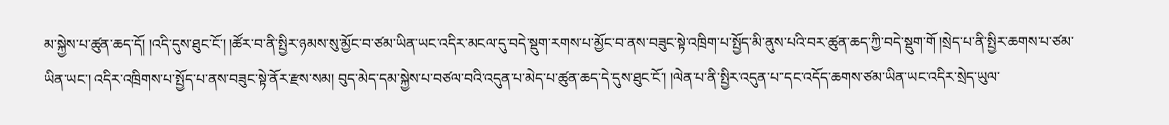མ་སྐྱེས་པ་ཚུན་ཆད་དོ། །འདི་དུས་ཐུང་ངོ་། །ཚོར་བ་ནི་སྤྱིར་ཉམས་སུ་མྱོང་བ་ཙམ་ཡིན་ཡང་འདིར་མངལ་དུ་བདེ་སྡུག་རགས་པ་མྱོང་བ་ནས་བཟུང་སྟེ་འཁྲིག་པ་སྤྱོད་མི་ནུས་པའི་བར་ཚུན་ཆད་ཀྱི་བདེ་སྡུག་གོ །སྲེད་པ་ནི་སྤྱིར་ཆགས་པ་ཙམ་ཡིན་ཡང་། འདིར་འཁྲིགས་པ་སྤྱོད་པ་ནས་བཟུང་སྟེ་ནོར་རྫས་སམ། བུད་མེད་དམ་སྐྱེས་པ་བཙལ་བའི་འདུན་པ་མེད་པ་ཚུན་ཆད་དེ་དུས་ཐུང་ངོ་། །ལེན་པ་ནི་སྤྱིར་འདུན་པ་་དང་འདོད་ཆགས་ཙམ་ཡིན་ཡང་འདིར་སྲེད་ཡུལ་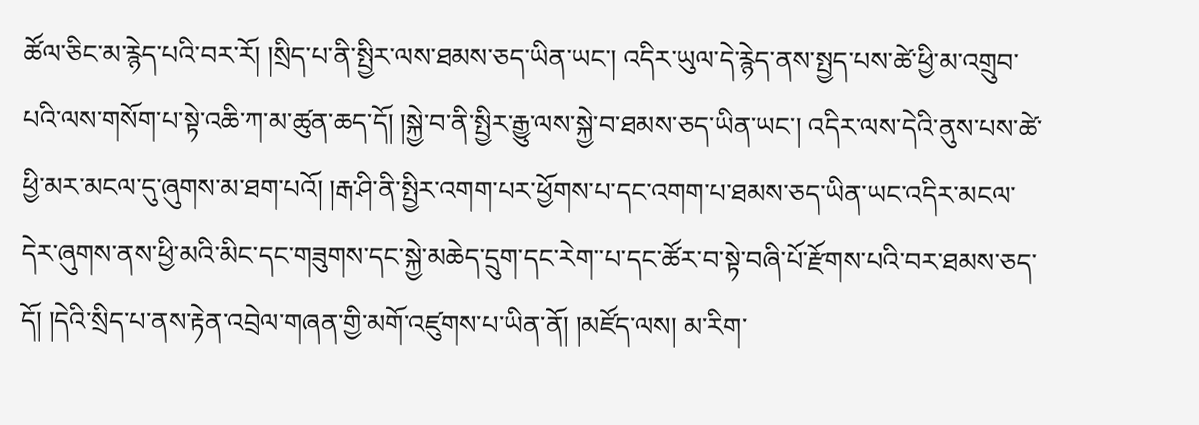ཚོལ་ཅིང་མ་རྙེད་པའི་བར་རོ། །སྲིད་པ་ནི་སྤྱིར་ལས་ཐམས་ཅད་ཡིན་ཡང་། འདིར་ཡུལ་དེ་རྙེད་ནས་སྤྱད་པས་ཚེ་ཕྱི་མ་འགྲུབ་པའི་ལས་གསོག་པ་སྟེ་འཆི་ཀ་མ་ཚུན་ཆད་དོ། །སྐྱེ་བ་ནི་སྤྱིར་རྒྱུ་ལས་སྐྱེ་བ་ཐམས་ཅད་ཡིན་ཡང་། འདིར་ལས་དེའི་ནུས་པས་ཚེ་ཕྱི་མར་མངལ་དུ་ཞུགས་མ་ཐག་པའོ། །རྒ་ཤི་ནི་སྤྱིར་འགག་པར་ཕྱོགས་པ་དང་འགག་པ་ཐམས་ཅད་ཡིན་ཡང་འདིར་མངལ་དེར་ཞུགས་ནས་ཕྱི་མའི་མིང་དང་གཟུགས་དང་སྐྱེ་མཆེད་དྲུག་དང་རེག་་པ་དང་ཚོར་བ་སྟེ་བཞི་པོ་རྫོགས་པའི་བར་ཐམས་ཅད་དོ། །དེའི་སྲིད་པ་ནས་རྟེན་འབྲེལ་གཞན་གྱི་མགོ་འཛུགས་པ་ཡིན་ནོ། །མཛོད་ལས། མ་རིག་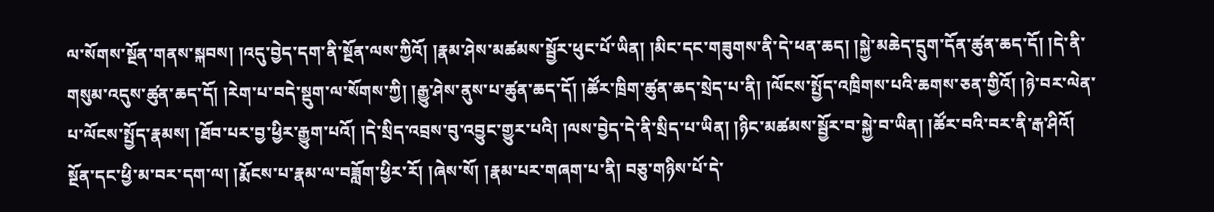ལ་སོགས་སྔོན་གནས་སྐབས། །འདུ་བྱེད་དག་ནི་སྔོན་ལས་ཀྱིའོ། །རྣམ་ཤེས་མཚམས་སྦྱོར་ཕུང་པོ་ཡིན། །མིང་དང་གཟུགས་ནི་དེ་ཕན་ཆད། །སྐྱེ་མཆེད་དྲུག་དོན་ཚུན་ཆད་དོ། །དེ་ནི་གསུམ་འདུས་ཚུན་ཆད་དོ། །རེག་པ་བདེ་སྡུག་ལ་སོགས་ཀྱི། །རྒྱུ་ཤེས་ནུས་པ་ཚུན་ཆད་དོ། །ཚོར་ཁྲིག་ཚུན་ཆད་སྲེད་པ་ནི། །ལོངས་སྤྱོད་འཁྲིགས་པའི་ཆགས་ཅན་གྱིའོ། །ཉེ་བར་ལེན་པ་ལོངས་སྤྱོད་རྣམས། །ཐོབ་པར་བྱ་ཕྱིར་རྒྱུག་པའོ། །དེ་སྲིད་འབྲས་བུ་འབྱུང་གྱུར་པའི། །ལས་བྱེད་དེ་ནི་སྲིད་པ་ཡིན། །ཉིང་མཚམས་སྦྱོར་བ་སྐྱེ་བ་ཡིན། །ཚོར་བའི་བར་ནི་རྒ་ཤིའོ། སྔོན་དང་ཕྱི་མ་བར་དག་ལ། །རྨོངས་པ་རྣམ་ལ་བཟློག་ཕྱིར་རོ། །ཞེས་སོ། །རྣམ་པར་གཞག་པ་ནི། བཅུ་གཉིས་པོ་དེ་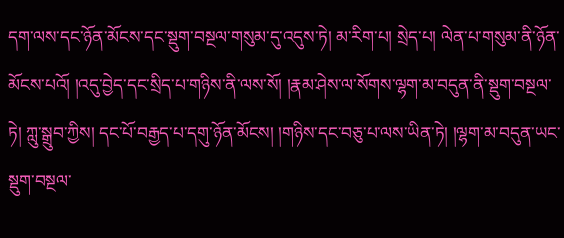དག་ལས་དང་ཉོན་མོངས་དང་སྡུག་བསྔལ་གསུམ་དུ་འདུས་ཏེ། མ་རིག་པ། སྲེད་པ། ལེན་པ་གསུམ་ནི་ཉོན་མོངས་པའོ། །འདུ་བྱེད་དང་སྲིད་པ་གཉིས་ནི་ལས་སོ། །རྣམ་ཤེས་ལ་སོགས་ལྷག་མ་བདུན་ནི་སྡུག་བསྔལ་ཏེ། ཀླུ་སྒྲུབ་ཀྱིས། དང་པོ་བརྒྱད་པ་དགུ་ཉོན་མོངས། །གཉིས་དང་བཅུ་པ་ལས་ཡིན་ཏེ། །ལྷག་མ་བདུན་ཡང་སྡུག་བསྔལ་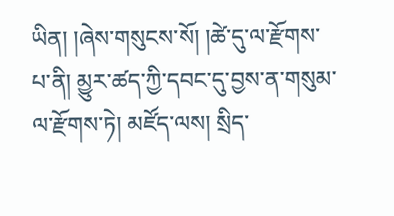ཡིན། །ཞེས་གསུངས་སོ། །ཚེ་དུ་ལ་རྫོགས་པ་ནི། མྱུར་ཚད་ཀྱི་དབང་དུ་བྱས་ན་གསུམ་ལ་རྫོགས་ཏེ། མཛོད་ལས། སྲིད་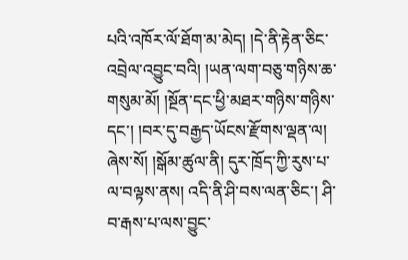པའི་འཁོར་ལོ་ཐོག་མ་མེད། །དེ་ནི་རྟེན་ཅིང་འབྲེལ་འབྱུང་བའི། །ཡན་ལག་བཅུ་གཉིས་ཆ་གསུམ་མོ། །སྔོན་དང་ཕྱི་མཐར་གཉིས་གཉིས་དང་། །བར་དུ་བརྒྱད་ཡོངས་རྫོགས་ལྡན་ལ། ཞེས་སོ། །སྒོམ་ཚུལ་ནི། དུར་ཁྲོད་ཀྱི་རུས་པ་ལ་བལྟས་ནས། འདི་ནི་ཤི་བས་ལན་ཅིང་། ཤི་བ་རྒས་པ་ལས་བྱུང་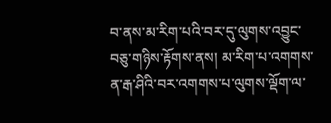བ་ནས་མ་རིག་པའི་བར་དུ་ལུགས་འབྱུང་བཅུ་གཉིས་རྟོགས་ནས། མ་རིག་པ་འགགས་ན་རྒ་ཤིའི་བར་འགགས་པ་ལུགས་ལྡོག་ལ་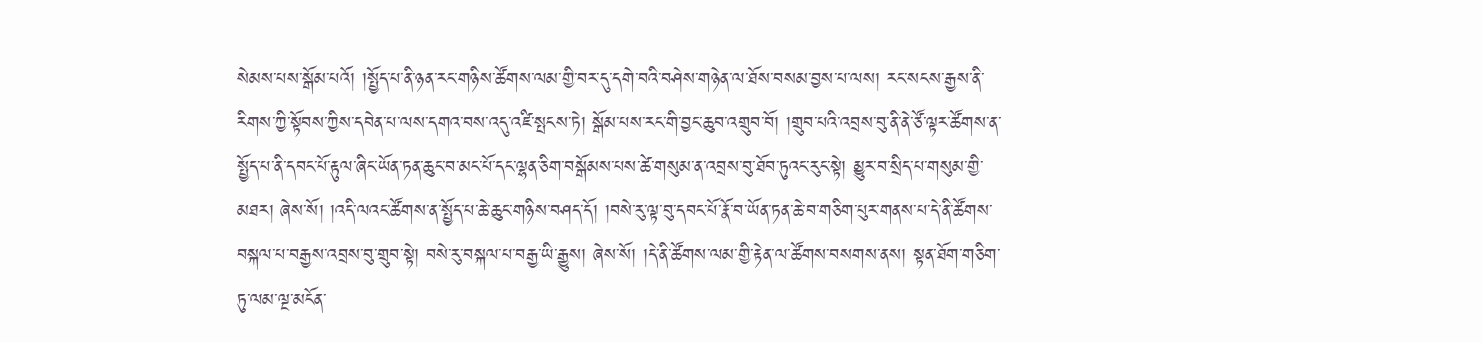སེམས་པས་སྒོམ་པའོ། །སྤྱོད་པ་ནི་ཉན་རང་གཉིས་ཚོགས་ལམ་གྱི་བར་དུ་དགེ་བའི་བཤེས་གཉེན་ལ་ཐོས་བསམ་བྱས་པ་ལས། རང་སངས་རྒྱས་ནི་རིགས་ཀྱི་སྟོབས་ཀྱིས་དབེན་པ་ལས་དགའ་བས་འདུ་འཛི་སྤངས་ཏེ། སྒོམ་པས་རང་གི་བྱང་ཆུབ་འགྲུབ་བོ། །གྲུབ་པའི་འབྲས་བུ་ནི་ནེ་ཙོ་ལྟར་ཚོགས་ན་སྤྱོད་པ་ནི་དབང་པོ་རྟུལ་ཞིང་ཡོན་ཏན་ཆུང་བ་མང་པོ་དང་ལྷན་ཅིག་བསྒོམས་པས་ཚེ་གསུམ་ན་འབྲས་བུ་ཐོབ་ཏུའང་རུང་སྟེ། མྱུར་བ་སྲིད་པ་གསུམ་གྱི་མཐར། ཞེས་སོ། །འདི་ལའང་ཚོགས་ན་སྤྱོད་པ་ཆེ་ཆུང་གཉིས་བཤད་དོ། །བསེ་རུ་ལྟ་བུ་དབང་པོ་རྣོ་བ་ཡོན་ཏན་ཆེ་བ་གཅིག་པུར་གནས་པ་དེ་ནི་ཚོགས་བསྐལ་པ་བརྒྱས་འབྲས་བུ་གྲུབ་སྟེ། བསེ་རུ་བསྐལ་པ་བརྒྱ་ཡི་རྒྱུས། ཞེས་སོ། །དེ་ནི་ཚོགས་ལམ་གྱི་རྟེན་ལ་ཚོགས་བསགས་ནས། སྟན་ཐོག་གཅིག་ཏུ་ལམ་ལྔ་མངོན་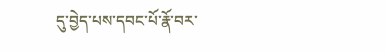དུ་བྱེད་པས་དབང་པོ་རྣོ་བར་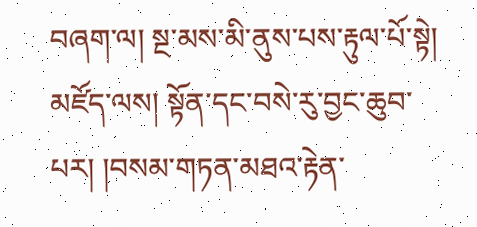བཞག་ལ། སྔ་མས་མི་ནུས་པས་རྟུལ་པོ་སྟེ། མཛོད་ལས། སྟོན་དང་བསེ་རུ་བྱང་ཆུབ་པར། །བསམ་གཏན་མཐའ་རྟེན་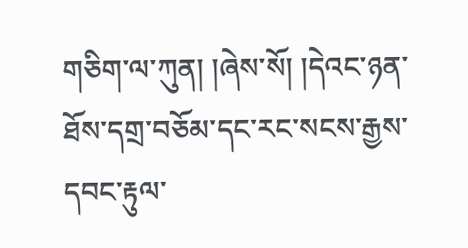གཅིག་ལ་ཀུན། །ཞེས་སོ། །དེའང་ཉན་ཐོས་དགྲ་བཅོམ་དང་རང་སངས་རྒྱས་དབང་རྟུལ་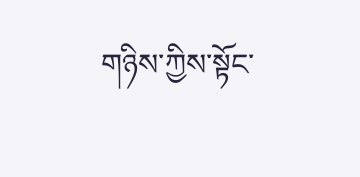གཉིས་ཀྱིས་སྟོང་